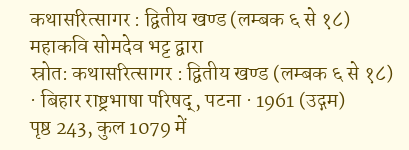कथासरित्सागर : द्वितीय खण्ड (लम्बक ६ से १८)
महाकवि सोमदेव भट्ट द्वारा
स्रोत: कथासरित्सागर : द्वितीय खण्ड (लम्बक ६ से १८) · बिहार राष्ट्रभाषा परिषद्, पटना · 1961 (उद्गम)
पृष्ठ 243, कुल 1079 में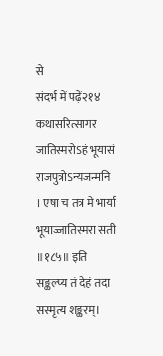से
संदर्भ में पढ़ें२१४ कथासरित्सागर जातिस्मरोऽहं भूयासं राजपुत्रोऽन्यजन्मनि । एषा च तत्र मे भार्या भूयाज्जातिस्मरा सती ॥१८५॥ इति सङ्कल्प्य तं देहं तदा सस्मृत्य शङ्करम्।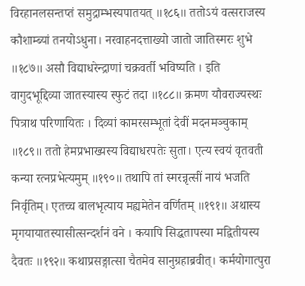विरहानलसन्तप्तं समुद्राम्भस्यपातयत् ॥१८६॥ ततोऽयं वत्सराजस्य कौशाम्ब्यां तनयोऽधुना। नरवाहनदत्ताख्यो जातो जातिस्मरः शुभे ॥१८७॥ असौ विद्याधरेन्द्राणां चक्रवर्ती भविष्यति । इति वागुदभूद्दिव्या जातस्यास्य स्फुटं तदा ॥१८८॥ क्रमण यौवराज्यस्थः पित्राथ परिणायितः । दिव्यां कामरसम्भूतां देवीं मदनमञ्चुकाम् ॥१८९॥ ततो हेमप्रभाख्यस्य विद्याधरपतेः सुता। एत्य स्वयं वृतवती कन्या रत्नप्रभेत्यमुम् ॥१९०॥ तथापि तां स्मरन्नृत्सीं नायं भजति निर्वृतिम्। एतच्च बालभृत्याय मह्यमेतेन वर्णितम् ॥१९१॥ अथास्य मृगयायातस्यासीत्सन्दर्शनं वने । कयापि सिद्धतापस्या मद्वितीयस्य दैवतः ॥१९२॥ कथाप्रसङ्गात्सा चैतमेव सानुग्रहाब्रवीत्। कर्मयोगात्पुरा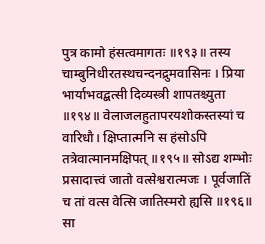पुत्र कामो हंसत्वमागतः ॥१९३॥ तस्य चाम्बुनिधीरतस्थचन्दनद्रुमवासिनः । प्रिया भार्याभवद्बत्सी दिव्यस्त्री शापतश्च्युता ॥१९४॥ वेलाजलहुतापरयशोकस्तस्यां च वारिधौ। क्षिप्तात्मनि स हंसोऽपि तत्रेवात्मानमक्षिपत् ॥१९५॥ सोऽद्य शम्भोः प्रसादात्त्वं जातो वत्सेश्वरात्मजः । पूर्वजातिं च तां वत्स वेत्सि जातिस्मरो ह्यसि ॥१९६॥ सा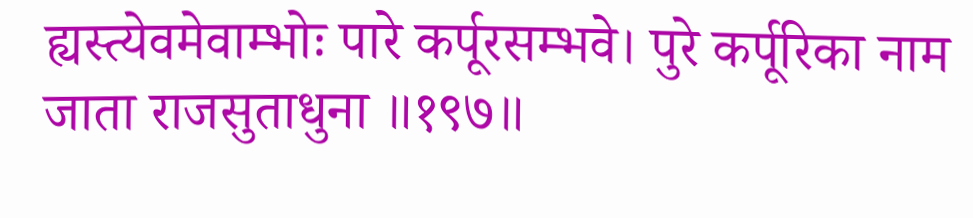ह्यस्त्येवमेवाम्भोः पारे कर्पूरसम्भवे। पुरे कर्पूरिका नाम जाता राजसुताधुना ॥१९७॥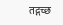तद्गच्छ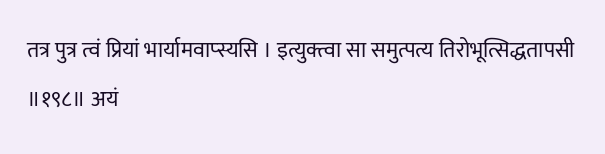तत्र पुत्र त्वं प्रियां भार्यामवाप्स्यसि । इत्युक्त्वा सा समुत्पत्य तिरोभूत्सिद्धतापसी ॥१९८॥ अयं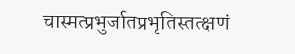चास्मत्प्रभुर्जातप्रभृतिस्तत्क्षणं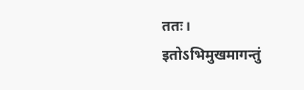ततः। इतोऽभिमुखमागन्तुं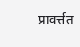प्रावर्त्तत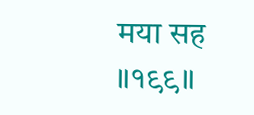मया सह ॥१९९॥